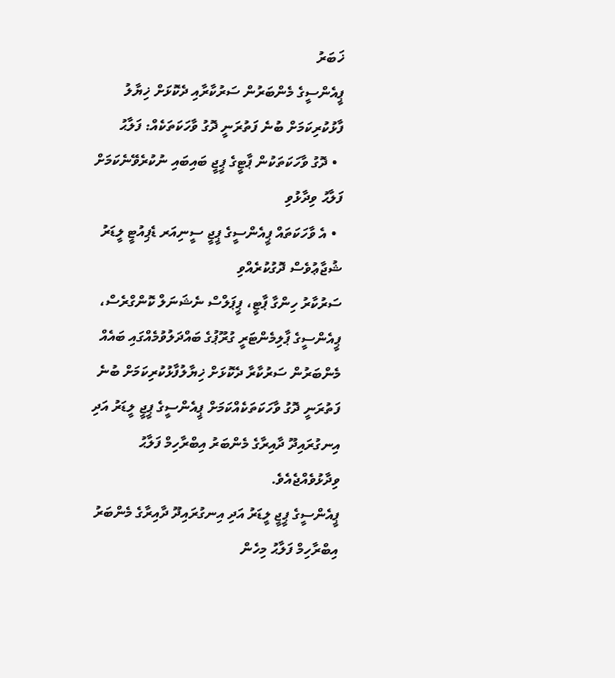ޚަބަރު
ޕީއެންސީގެ މެންބަރުން ސަރުކާރާއި ދެކޮޅަށް ޚިޔާލު ފާޅުކުރިކަމަށް ބުނެ ފަތުރަނީ ދޮގު ވާހަކަތަކެއް: ފަލާޙު
  • ދޮގު ވާހަކަތަކުން ޕާޓީގެ ޕީޖީ ބައިބައި ނުކުރެވޭނެކަމަށް ފަލާޙު ވިދާޅުވި
  • އެ ވާހަކަތައް ޕީއެންސީގެ ޕީޖީ ސީނިއަރ ޑެޕިއުޓީ ލީޑަރު ޝުޖާޢުވެސް ދޮގުކުރެއްވި
ސަރުކާރު ހިންގާ ޕާޓީ، ޕީޕަލްސް ނެޝަނަލް ކޮންގްރެސް، ޕީއެންސީގެ ޕާލިމެންޓަރީ ގުރޫޕުގެ ބައްދަލުވުމެއްގައި ބައެއް މެންބަރުން ސަރުކާރާ ދެކޮޅަށް ޚިޔާލުފާޅުކުރިކަމަށް ބުނެ ފަތުރަނީ ދޮގު ވާހަކަތަކެއްކަމަށް ޕީއެންސީގެ ޕީޖީ ލީޑަރު އަދި އިނގުރައިދޫ ދާއިރާގެ މެންބަރު އިބްރާހިމް ފަލާޙު ވިދާޅުވެއްޖެއެވެ.
ޕީއެންސީގެ ޕީޖީ ލީޑަރު އަދި އިނގުރައިދޫ ދާއިރާގެ މެންބަރު އިބްރާހިމް ފަލާޙު މިހެން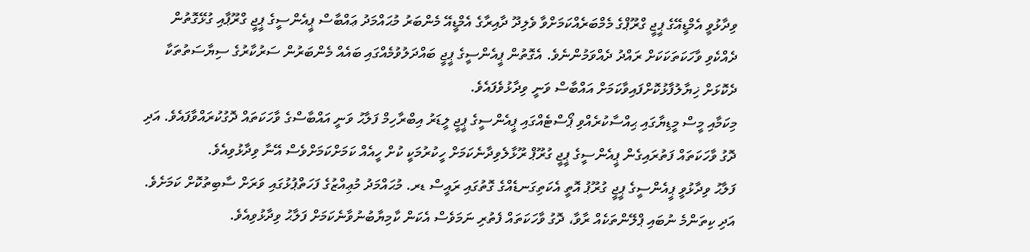ވިދާޅުވީ އެމްޑީއޭގެ ޕީޖީ ގްރޫޕްގެ މެމްބަރެއްކަމަށްވާ ވެލިދޫ ދާއިރާގެ އެމްޑީއޭ މެންބަރު މުޙައްމަދު ޢައްބާސް ޕީއެންސީގެ ޕީޖީ ގްރޫޕާއި ގުޅޭގޮތުން ދެއްކެވި ވާހަކަތަކަކަށް ރައްދު ދެއްވަމުންނެވެ. އެގޮތުން ޕީއެންސީގެ ޕީޖީ ބައްދަލުވުމެއްގައި ބައެއް މެންބަރުން ސަރުކާރުގެ ސިޔާސަތުތަކާ ދެކޮޅަށް ޚިޔާލުފާޅުކޮށްފައިވާކަމަށް އައްބާސް ވަނީ ވިދާޅުވެފައެވެ.
މިކަމާއި މީސް މީޑިޔާގައި ޙިއްސާކުރެއްވި ޕޯސްޓެއްގައި ޕީއެންސީގެ ޕީޖީ ލީޑަރު އިބްރާހިމް ފަލާޙު ވަނީ އައްބާސްގެ ވާހަކަތައް ދޮގުކުރައްވާފައެވެ. އަދި ދޮގު ވާހަކަތައް ފަތުރައިގެން ޕީއެންސީގެ ޕީޖީ ގުރޫޕް ރޫޅާލެވިދާނެކަމަށް ހީކުރުމަކީ ކުށް ހީއެއް ކަމަށްކަމަށްވެސް އޭނާ ވިދާޅުވިއެވެ.
ފަލާޙު ވިދާޅުވީ ޕީއެންސީގެ ޕީޖީ ގުރޫޕު އޮތީ އެކަތިގަނޑެއްގެ ގޮތުގައި ރައީސް ޑރ. މުޙައްމަދު މުޢިއްޒުގެ ފަހަތްޕުޅުގައި ވަރަށް ސާބިތުކޮށް ކަމަށެވެ. އަދި ކިތަންމެ ނުބައި ޕްލޭންތަކެއް ރާވާ، ދޮގު ވާހަކަތައް ފެތުރި ނަމަވެސް އެކަން ކާމިޔާބުނުވާނެކަމަށް ފަލާޙު ވިދާޅުވިއެވެ.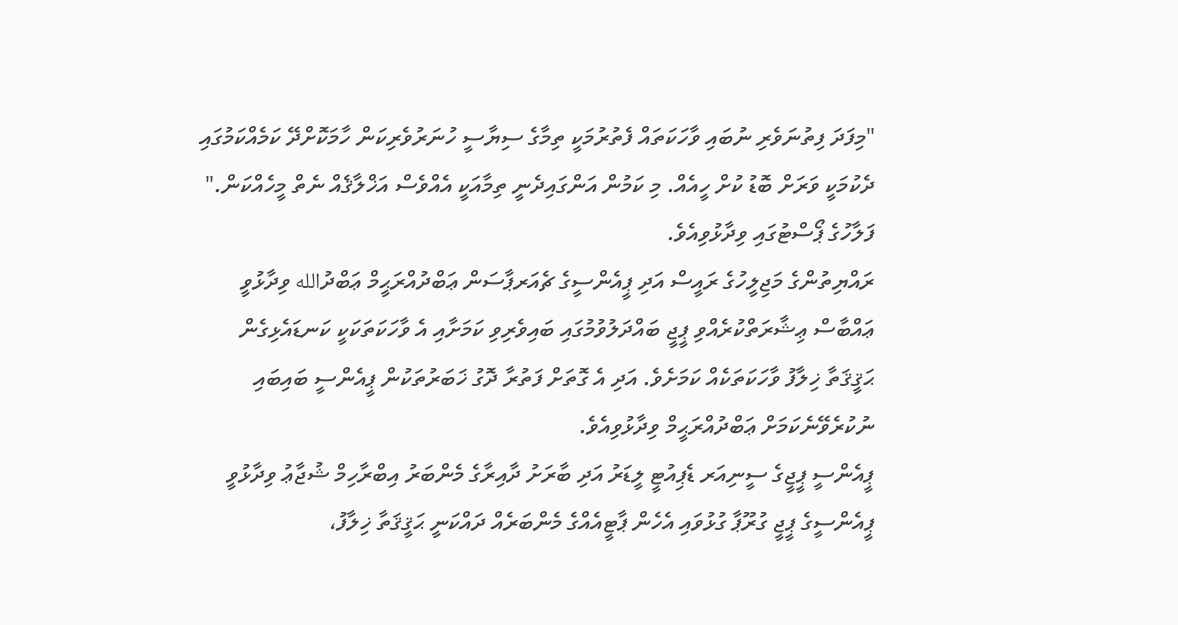"މިފަދަ ފިތުނަވެރި ނުބައި ވާހަކަތައް ފެތުރުމަކީ ތިމާގެ ސިޔާސީ ހުނަރުވެރިކަން ހާމަކޮށްދޭ ކަމެއްކަމުގައި ދެކުމަކީ ވަރަށް ބޮޑު ކުށް ހީއެއް. މި ކަމުން އަންގައިދެނީ ތިމާއަކީ އެއްވެސް އަޚްލާޤެއް ނެތް މީހެއްކަން." ފަލާހުގެ ޕޯސްޓުގައި ވިދާޅުވިއެވެ.
ރައްޔިތުންގެ މަޖިލީހުގެ ރައީސް އަދި ޕީއެންސީގެ ޗެއަރޕާސަން ޢަބްދުއްރަޙީމް ޢަބްދުالله ވިދާޅުވީ ޢައްބާސް ޢިޝާރަތްކުރެއްވި ޕީޖީ ބައްދަލުވުމުގައި ބައިވެރިވި ކަމަށާއި އެ ވާހަކަތަކަކީ ކަނޑައެޅިގެން ޙަޤީޤަތާ ޚިލާފު ވާހަކަތަކެއް ކަމަށެވެ. އަދި އެ ގޮތަށް ފަތުރާ ދޮގު ޚަބަރުތަކުން ޕީއެންސީ ބައިބައި ނުކުރެވޭނެކަމަށް ޢަބްދުއްރަޙީމް ވިދާޅުވިއެވެ.
ޕީއެންސީ ޕީޖީގެ ސީނިއަރ ޑެޕިއުޓީ ލީޑަރު އަދި ބާރަށު ދާއިރާގެ މެންބަރު އިބްރާހިމް ޝުޖާޢު ވިދާޅުވީ ޕީއެންސީގެ ޕީޖީ ގުރޫޕާ ގުޅުވައި އެހެން ޕާޓީއެއްގެ މެންބަރެއް ދައްކަނީ ޙަޤީޤަތާ ޚިލާފު،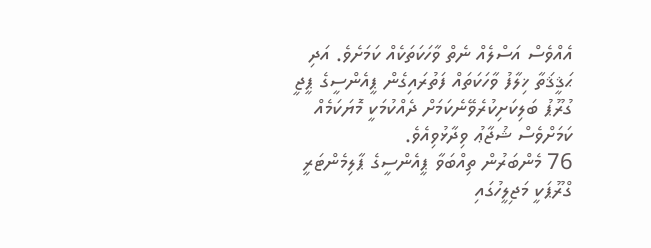އެއްވެސް އަސްލެއް ނެތް ވާހަކަތަކެއް ކަމަށެވެ. އަދި ޙަޤީޤަތާ ޚިލާފު ވާހަކަތައް ފަތުރައިގެން ޕީއެންސީގެ ޕީޖީ ގުރޫޕު ބަލިކަށިކުރެވޭނެކަމަށް ދެއްކުމަކީ މޮޔަކަމެއް ކަމަށްވެސް ޝުޖާޢު ވިދާޅުވިއެވެ.
76 މެންބަރުން ތިއްބަވާ ޕީއެންސީގެ ޕާލިމެންޓަރީ ގްރޫޕަކީ މަޖިލީހުގައި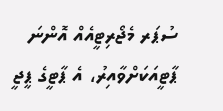ސުޕަރ މެޖޯރިޓީއެއް އޮންނަ ޕާޓީއަކަށްވާއިރު، އެ ޕާޓީގެ ޕީޖީ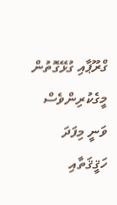ގްރޫޕާއި ގުޅޭގޮތުން މީގެކުރިންވެސް ވަނީ މިފަދަ ހަޤީޤަތާއި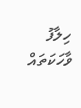ހިލާފު ވާހަކަތައް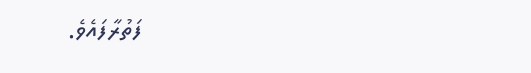ފަތުރާފައެވެ.